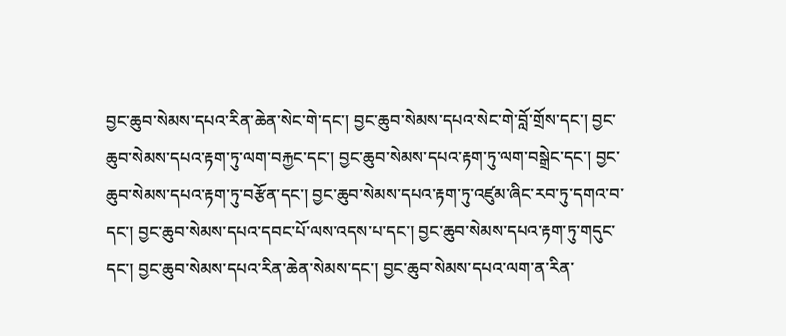བྱང་ཆུབ་སེམས་དཔའ་རིན་ཆེན་སེང་གེ་དང་། བྱང་ཆུབ་སེམས་དཔའ་སེང་གེ་བློ་གྲོས་དང་། བྱང་ཆུབ་སེམས་དཔའ་རྟག་ཏུ་ལག་བརྐྱང་དང་། བྱང་ཆུབ་སེམས་དཔའ་རྟག་ཏུ་ལག་བསྒྲེང་དང་། བྱང་ཆུབ་སེམས་དཔའ་རྟག་ཏུ་བརྩོན་དང་། བྱང་ཆུབ་སེམས་དཔའ་རྟག་ཏུ་འཛུམ་ཞིང་རབ་ཏུ་དགའ་བ་དང་། བྱང་ཆུབ་སེམས་དཔའ་དབང་པོ་ལས་འདས་པ་དང་། བྱང་ཆུབ་སེམས་དཔའ་རྟག་ཏུ་གདུང་དང་། བྱང་ཆུབ་སེམས་དཔའ་རིན་ཆེན་སེམས་དང་། བྱང་ཆུབ་སེམས་དཔའ་ལག་ན་རིན་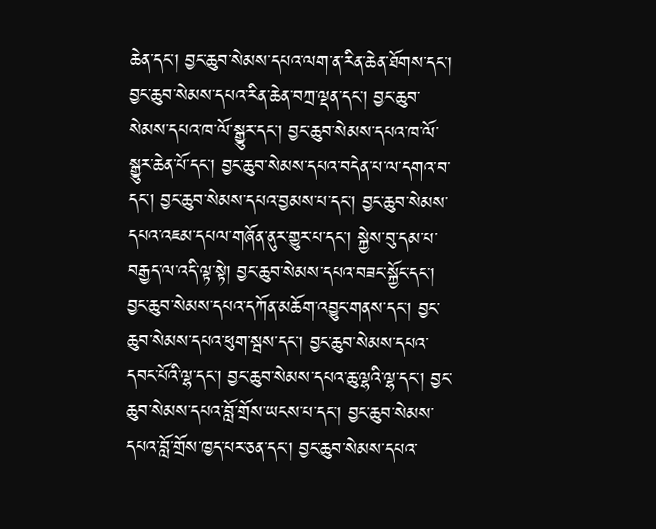ཆེན་དང་། བྱང་ཆུབ་སེམས་དཔའ་ལག་ན་རིན་ཆེན་ཐོགས་དང་། བྱང་ཆུབ་སེམས་དཔའ་རིན་ཆེན་བཀྲ་ལྡན་དང་། བྱང་ཆུབ་སེམས་དཔའ་ཁ་ལོ་སྒྱུར་དང་། བྱང་ཆུབ་སེམས་དཔའ་ཁ་ལོ་སྒྱུར་ཆེན་པོ་དང་། བྱང་ཆུབ་སེམས་དཔའ་བདེན་པ་ལ་དགའ་བ་དང་། བྱང་ཆུབ་སེམས་དཔའ་བྱམས་པ་དང་། བྱང་ཆུབ་སེམས་དཔའ་འཇམ་དཔལ་གཞོན་ནུར་གྱུར་པ་དང་། སྐྱེས་བུ་དམ་པ་བརྒྱད་ལ་འདི་ལྟ་སྟེ། བྱང་ཆུབ་སེམས་དཔའ་བཟང་སྐྱོང་དང་། བྱང་ཆུབ་སེམས་དཔའ་དཀོན་མཆོག་འབྱུང་གནས་དང་། བྱང་ཆུབ་སེམས་དཔའ་ཕུག་སྦས་དང་། བྱང་ཆུབ་སེམས་དཔའ་དབང་པོའི་ལྷ་དང་། བྱང་ཆུབ་སེམས་དཔའ་ཆུ་ལྷའི་ལྷ་དང་། བྱང་ཆུབ་སེམས་དཔའ་བློ་གྲོས་ཡངས་པ་དང་། བྱང་ཆུབ་སེམས་དཔའ་བློ་གྲོས་ཁྱད་པར་ཅན་དང་། བྱང་ཆུབ་སེམས་དཔའ་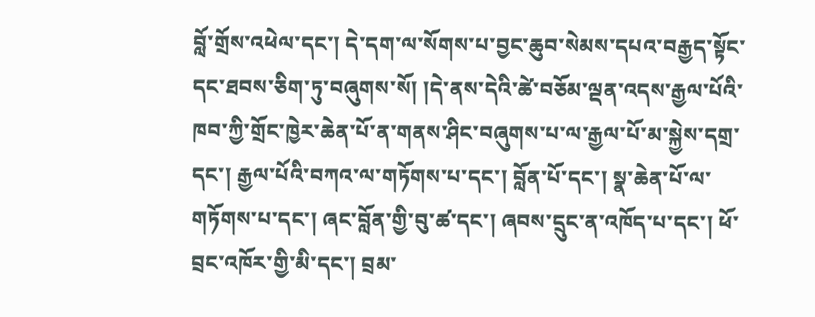བློ་གྲོས་འཕེལ་དང་། དེ་དག་ལ་སོགས་པ་བྱང་ཆུབ་སེམས་དཔའ་བརྒྱད་སྟོང་དང་ཐབས་ཅིག་ཏུ་བཞུགས་སོ། །དེ་ནས་དེའི་ཚེ་བཅོམ་ལྡན་འདས་རྒྱལ་པོའི་ཁབ་ཀྱི་གྲོང་ཁྱེར་ཆེན་པོ་ན་གནས་ཤིང་བཞུགས་པ་ལ་རྒྱལ་པོ་མ་སྐྱེས་དགྲ་དང་། རྒྱལ་པོའི་བཀའ་ལ་གཏོགས་པ་དང་། བློན་པོ་དང་། སྣ་ཆེན་པོ་ལ་གཏོགས་པ་དང་། ཞང་བློན་གྱི་བུ་ཚ་དང་། ཞབས་དྲུང་ན་འཁོད་པ་དང་། ཕོ་བྲང་འཁོར་གྱི་མི་དང་། བྲམ་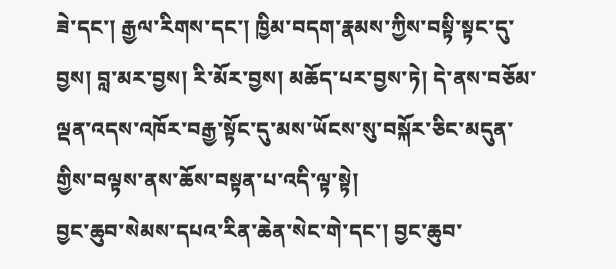ཟེ་དང་། རྒྱལ་རིགས་དང་། ཁྱིམ་བདག་རྣམས་ཀྱིས་བསྟི་སྟང་དུ་བྱས། བླ་མར་བྱས། རི་མོར་བྱས། མཆོད་པར་བྱས་ཏེ། དེ་ནས་བཅོམ་ལྡན་འདས་འཁོར་བརྒྱ་སྟོང་དུ་མས་ཡོངས་སུ་བསྐོར་ཅིང་མདུན་གྱིས་བལྟས་ནས་ཆོས་བསྟན་པ་འདི་ལྟ་སྟེ།
བྱང་ཆུབ་སེམས་དཔའ་རིན་ཆེན་སེང་གེ་དང་། བྱང་ཆུབ་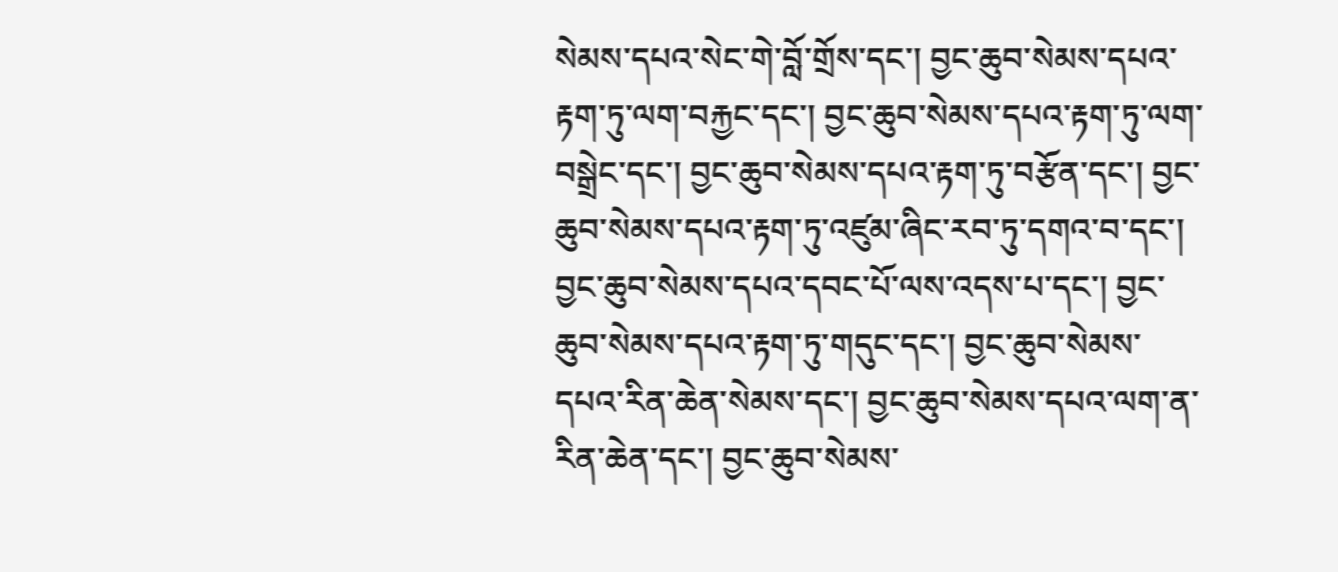སེམས་དཔའ་སེང་གེ་བློ་གྲོས་དང་། བྱང་ཆུབ་སེམས་དཔའ་རྟག་ཏུ་ལག་བརྐྱང་དང་། བྱང་ཆུབ་སེམས་དཔའ་རྟག་ཏུ་ལག་བསྒྲེང་དང་། བྱང་ཆུབ་སེམས་དཔའ་རྟག་ཏུ་བརྩོན་དང་། བྱང་ཆུབ་སེམས་དཔའ་རྟག་ཏུ་འཛུམ་ཞིང་རབ་ཏུ་དགའ་བ་དང་། བྱང་ཆུབ་སེམས་དཔའ་དབང་པོ་ལས་འདས་པ་དང་། བྱང་ཆུབ་སེམས་དཔའ་རྟག་ཏུ་གདུང་དང་། བྱང་ཆུབ་སེམས་དཔའ་རིན་ཆེན་སེམས་དང་། བྱང་ཆུབ་སེམས་དཔའ་ལག་ན་རིན་ཆེན་དང་། བྱང་ཆུབ་སེམས་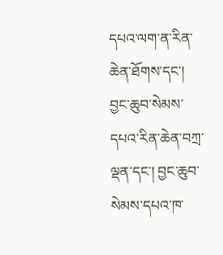དཔའ་ལག་ན་རིན་ཆེན་ཐོགས་དང་། བྱང་ཆུབ་སེམས་དཔའ་རིན་ཆེན་བཀྲ་ལྡན་དང་། བྱང་ཆུབ་སེམས་དཔའ་ཁ་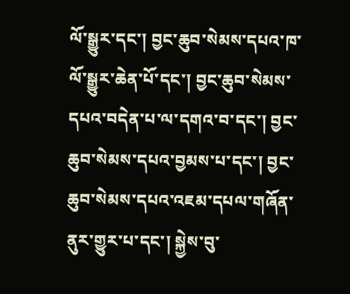ལོ་སྒྱུར་དང་། བྱང་ཆུབ་སེམས་དཔའ་ཁ་ལོ་སྒྱུར་ཆེན་པོ་དང་། བྱང་ཆུབ་སེམས་དཔའ་བདེན་པ་ལ་དགའ་བ་དང་། བྱང་ཆུབ་སེམས་དཔའ་བྱམས་པ་དང་། བྱང་ཆུབ་སེམས་དཔའ་འཇམ་དཔལ་གཞོན་ནུར་གྱུར་པ་དང་། སྐྱེས་བུ་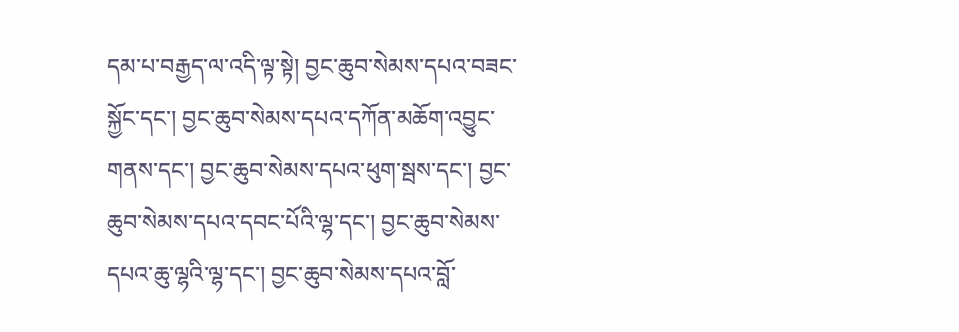དམ་པ་བརྒྱད་ལ་འདི་ལྟ་སྟེ། བྱང་ཆུབ་སེམས་དཔའ་བཟང་སྐྱོང་དང་། བྱང་ཆུབ་སེམས་དཔའ་དཀོན་མཆོག་འབྱུང་གནས་དང་། བྱང་ཆུབ་སེམས་དཔའ་ཕུག་སྦས་དང་། བྱང་ཆུབ་སེམས་དཔའ་དབང་པོའི་ལྷ་དང་། བྱང་ཆུབ་སེམས་དཔའ་ཆུ་ལྷའི་ལྷ་དང་། བྱང་ཆུབ་སེམས་དཔའ་བློ་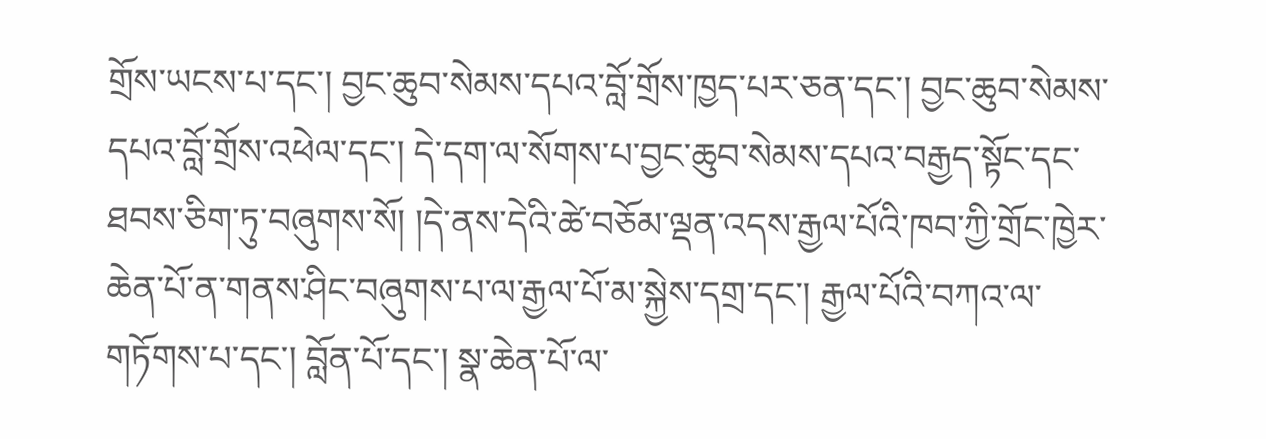གྲོས་ཡངས་པ་དང་། བྱང་ཆུབ་སེམས་དཔའ་བློ་གྲོས་ཁྱད་པར་ཅན་དང་། བྱང་ཆུབ་སེམས་དཔའ་བློ་གྲོས་འཕེལ་དང་། དེ་དག་ལ་སོགས་པ་བྱང་ཆུབ་སེམས་དཔའ་བརྒྱད་སྟོང་དང་ཐབས་ཅིག་ཏུ་བཞུགས་སོ། །དེ་ནས་དེའི་ཚེ་བཅོམ་ལྡན་འདས་རྒྱལ་པོའི་ཁབ་ཀྱི་གྲོང་ཁྱེར་ཆེན་པོ་ན་གནས་ཤིང་བཞུགས་པ་ལ་རྒྱལ་པོ་མ་སྐྱེས་དགྲ་དང་། རྒྱལ་པོའི་བཀའ་ལ་གཏོགས་པ་དང་། བློན་པོ་དང་། སྣ་ཆེན་པོ་ལ་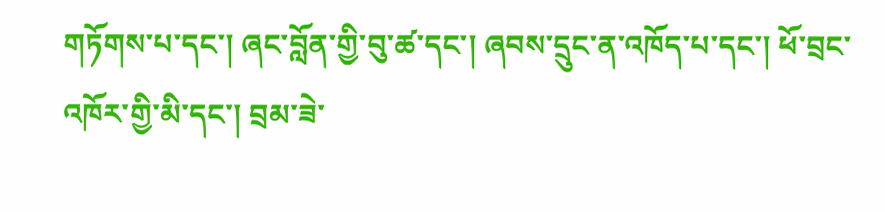གཏོགས་པ་དང་། ཞང་བློན་གྱི་བུ་ཚ་དང་། ཞབས་དྲུང་ན་འཁོད་པ་དང་། ཕོ་བྲང་འཁོར་གྱི་མི་དང་། བྲམ་ཟེ་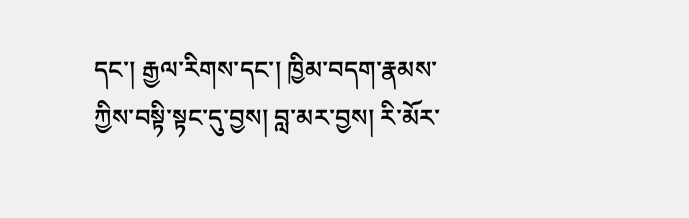དང་། རྒྱལ་རིགས་དང་། ཁྱིམ་བདག་རྣམས་ཀྱིས་བསྟི་སྟང་དུ་བྱས། བླ་མར་བྱས། རི་མོར་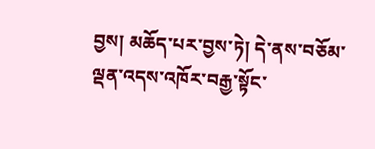བྱས། མཆོད་པར་བྱས་ཏེ། དེ་ནས་བཅོམ་ལྡན་འདས་འཁོར་བརྒྱ་སྟོང་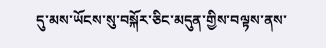དུ་མས་ཡོངས་སུ་བསྐོར་ཅིང་མདུན་གྱིས་བལྟས་ནས་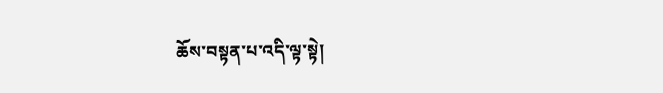ཆོས་བསྟན་པ་འདི་ལྟ་སྟེ།